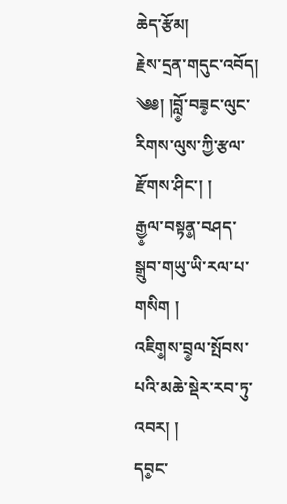ཆེད་རྩོམ།
རྗེས་དྲན་གདུང་འབོད།
༄༅། །བློ༵་བཟ༵ང་ལུང་རིགས་ལུས་ཀྱི་རྩལ་རྫོགས་ཤིང་། །
རྒྱ༵ལ་བསྟན༵་བཤད་སྒྲུབ་གཡུ་ཡི་རལ་པ་གསིག །
འཇིག༵ས་བྲ༵ལ་སྤོབས་པའི་མཆེ་སྡེར་རབ་ཏུ་འབར། །
དབ༵ང་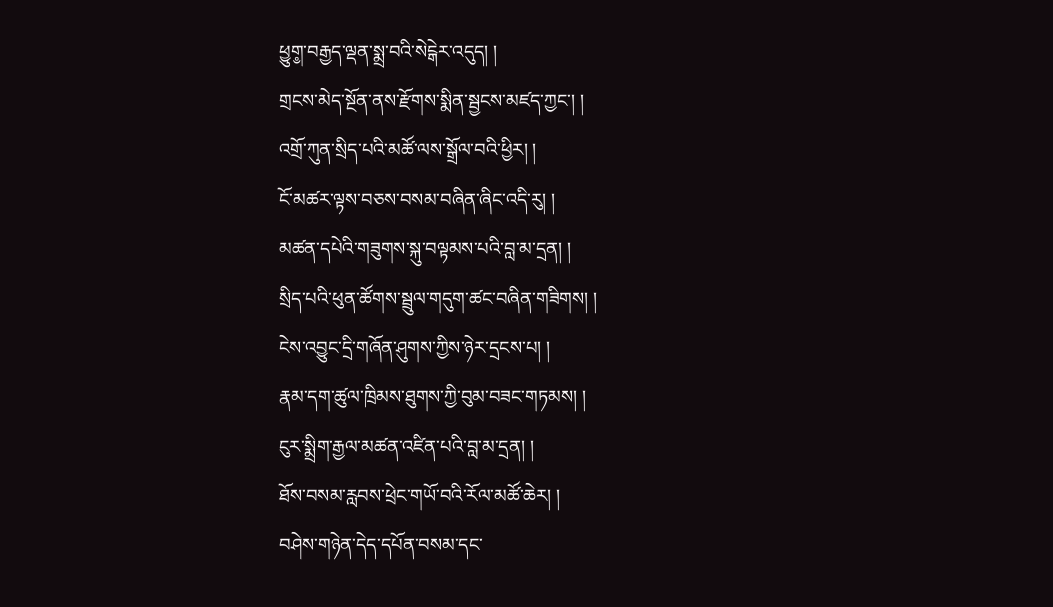ཕྱུག༵་བརྒྱད་ལྡན་སྨྲ་བའི་སེངྒེར་འདུད། །
གྲངས་མེད་སྔོན་ནས་རྫོགས་སྨིན་སྦྱངས་མཛད་ཀྱང་། །
འགྲོ་ཀུན་སྲིད་པའི་མཚོ་ལས་སྒྲོལ་བའི་ཕྱིར། །
ངོ་མཚར་ལྟས་བཅས་བསམ་བཞིན་ཞིང་འདི་རུ། །
མཚན་དཔེའི་གཟུགས་སྐུ་བལྟམས་པའི་བླ་མ་དྲན། །
སྲིད་པའི་ཕུན་ཚོགས་སྦྲུལ་གདུག་ཚང་བཞིན་གཟིགས། །
ངེས་འབྱུང་དྲི་གཞོན་ཤུགས་ཀྱིས་ཉེར་དྲངས་པ། །
རྣམ་དག་ཚུལ་ཁྲིམས་ཐུགས་ཀྱི་བུམ་བཟང་གཏམས། །
ངུར་སྨྲིག་རྒྱལ་མཚན་འཛིན་པའི་བླ་མ་དྲན། །
ཐོས་བསམ་རླབས་ཕྲེང་གཡོ་བའི་རོལ་མཚོ་ཆེར། །
བཤེས་གཉེན་དེད་དཔོན་བསམ་དང་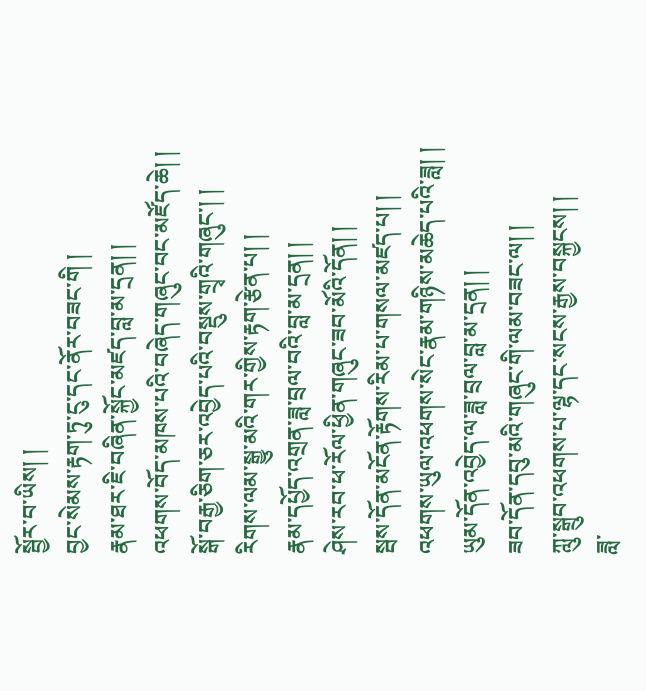སྦྱོར་བ་ཡིས། །
བྱང་སེམས་རྟག་ཏུ་ངུ་དང་ནོར་བཟང་གི །
རྣམ་ཐར་ཇི་བཞིན་སྐྱོང་མཛད་བླ་མ་དྲན། །
འཕགས་བོད་མཁས་པའི་བཞེད་གཞུང་བང་མཛོད་ཆེ། །
སྒོ་བརྒྱ་ཅིག་ཅར་འབྱེད་པའི་བསྡུས་གྲྭའི་གཞུང་། །
རིགས་ལམ་སྒྱུ་མའི་གར་གྱིས་རྟག་རྩེན་པ། །
རྣམ་དཔྱོད་འགྲན་ཟླ་བྲལ་བའི་བླ་མ་དྲན། །
ཤེས་རབ་ཕ་རོལ་ཕྱིན་གཞུང་ཟབ་མོའི་དོན། །
སྦས་དོན་མངོན་རྟོགས་རིམ་པ་གསལ་མཛད་པ། །
འཕགས་ཡུལ་འཕགས་སེང་རྣམ་གཉིས་མཆེད་པའི་ཟླ། །
ཡུམ་དོན་འབྱེད་ལ་ཟླ་བྲལ་བླ་མ་དྲན། །
ཟབ་དོན་དབུ་མའི་གཞུང་གི་ལམ་བཟང་ལ། །
ཀླུ་སྒྲུབ་འཕགས་པ་ལྷ་དང་སངས་རྒྱས་བསྐྱངས། །
ཟླ་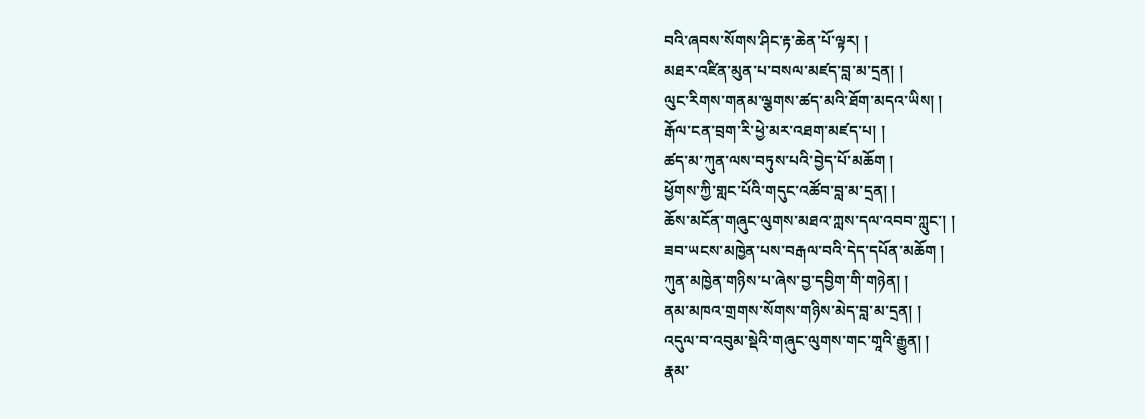བའི་ཞབས་སོགས་ཤིང་རྟ་ཆེན་པོ་ལྟར། །
མཐར་འཛིན་མུན་པ་བསལ་མཛད་བླ་མ་དྲན། །
ལུང་རིགས་གནམ་ལྕགས་ཚད་མའི་ཐོག་མདའ་ཡིས། །
རྒོལ་ངན་བྲག་རི་ཕྱེ་མར་འཐག་མཛད་པ། །
ཚད་མ་ཀུན་ལས་བཏུས་པའི་བྱེད་པོ་མཆོག །
ཕྱོགས་ཀྱི་གླང་པོའི་གདུང་འཚོབ་བླ་མ་དྲན། །
ཆོས་མངོན་གཞུང་ལུགས་མཐའ་ཀླས་དལ་འབབ་ཀླུང་། །
ཟབ་ཡངས་མཁྱེན་པས་བརྒལ་བའི་དེད་དཔོན་མཆོག །
ཀུན་མཁྱེན་གཉིས་པ་ཞེས་བྱ་དབྱིག་གི་གཉེན། །
ནམ་མཁའ་གྲགས་སོགས་གཉིས་མེད་བླ་མ་དྲན། །
འདུལ་བ་འབུམ་སྡེའི་གཞུང་ལུགས་གང་གཱའི་རྒྱུན། །
རྣམ་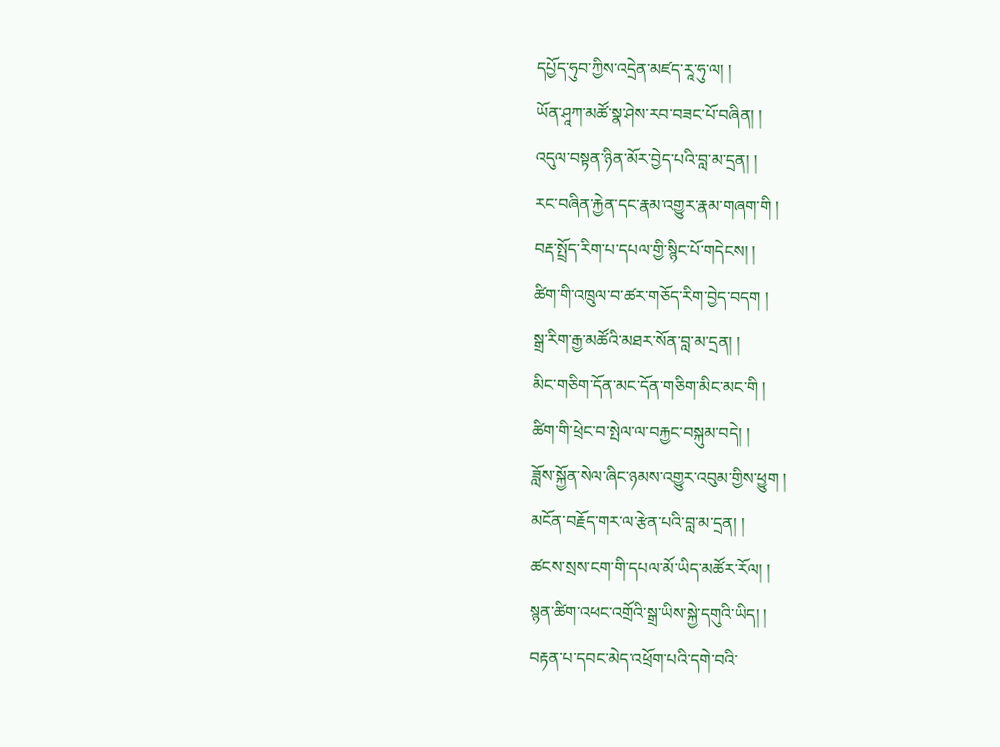དཔྱོད་ཧུབ་ཀྱིས་འདྲེན་མཛད་རཱ་ཧུ་ལ། །
ཡོན་ཤཱཀ་མཚོ་སྣ་ཤེས་རབ་བཟང་པོ་བཞིན། །
འདུལ་བསྟན་ཉིན་མོར་བྱེད་པའི་བླ་མ་དྲན། །
རང་བཞིན་རྐྱེན་དང་རྣམ་འགྱུར་རྣམ་གཞག་གི །
བརྡ་སྤྲོད་རིག་པ་དཔལ་གྱི་སྙིང་པོ་གདེངས། །
ཚིག་གི་འཁྲུལ་བ་ཚར་གཅོད་རིག་བྱེད་བདག །
སྒྲ་རིག་རྒྱ་མཚོའི་མཐར་སོན་བླ་མ་དྲན། །
མིང་གཅིག་དོན་མང་དོན་གཅིག་མིང་མང་གི །
ཚིག་གི་ཕྲེང་བ་སྤེལ་ལ་བརྐྱང་བསྐུམ་བདེ། །
ཟློས་སྐྱོན་སེལ་ཞིང་ཉམས་འགྱུར་འབུམ་གྱིས་ཕྱུག །
མངོན་བརྗོད་གར་ལ་རྩེན་པའི་བླ་མ་དྲན། །
ཚངས་སྲས་ངག་གི་དཔལ་མོ་ཡིད་མཚོར་རོལ། །
སྙན་ཚིག་འཕང་འགྲོའི་སྒྲ་ཡིས་སྐྱེ་དགུའི་ཡིད། །
བརྟན་པ་དབང་མེད་འཕྲོག་པའི་དགེ་བའི་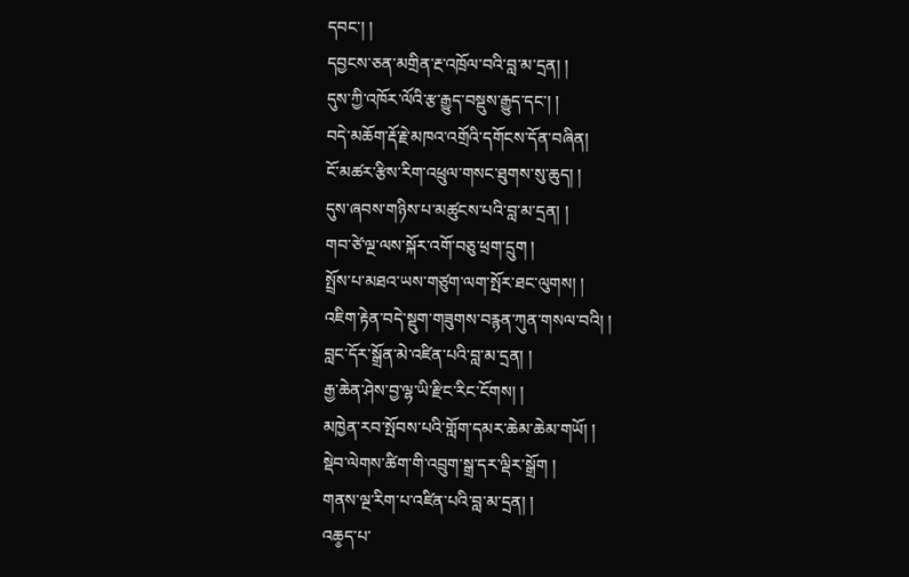དབང་། །
དབྱངས་ཅན་མགྲིན་རྔ་འཁྲོལ་བའི་བླ་མ་དྲན། །
དུས་ཀྱི་འཁོར་ལོའི་རྩ་རྒྱུད་བསྡུས་རྒྱུད་དང་། །
བདེ་མཆོག་རྡོ་རྗེ་མཁའ་འགྲོའི་དགོངས་དོན་བཞིན།
ངོ་མཚར་རྩིས་རིག་འཕྲུལ་གསང་ཐུགས་སུ་ཆུད། །
དུས་ཞབས་གཉིས་པ་མཚུངས་པའི་བླ་མ་དྲན། །
གབ་ཙེ་ལྔ་ལས་སྐོར་འགོ་བཅུ་ཕྲག་དྲུག །
སྤྲོས་པ་མཐའ་ཡས་གཙུག་ལག་སྤོར་ཐང་ལུགས། །
འཇིག་རྟེན་བདེ་སྡུག་གཟུགས་བརྙན་ཀུན་གསལ་བའི། །
བླང་དོར་སྒྲོན་མེ་འཛིན་པའི་བླ་མ་དྲན། །
རྒྱ་ཆེན་ཤེས་བྱ་ལྷ་ཡི་རྫིང་རིང་ངོགས། །
མཁྱེན་རབ་སྤོབས་པའི་གློག་དམར་ཆེམ་ཆེམ་གཡོ། །
སྡེབ་ལེགས་ཚིག་གི་འབྲུག་སྒྲ་དར་ལྡིར་སྒྲོག །
གནས་ལྔ་རིག་པ་འཛིན་པའི་བླ་མ་དྲན། །
འཆ༵ད་པ་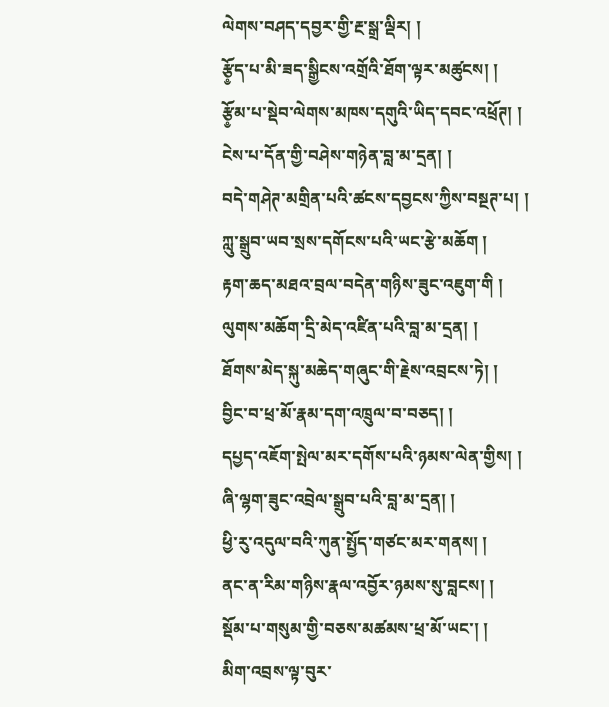ལེགས་བཤད་དབྱར་གྱི་རྔ་སྒྲ་ལྡིར། །
རྩོ༵ད་པ་མི་ཟད་སྒྱིངས་འགྲོའི་ཐོག་ལྟར་མཚུངས། །
རྩོ༵མ་པ་སྡེབ་ལེགས་མཁས་དགུའི་ཡིད་དབང་འཕྲོཊ། །
ངེས་པ་དོན་གྱི་བཤེས་གཉེན་བླ་མ་དྲན། །
བདེ་གཤེཊ་མགྲིན་པའི་ཚངས་དབྱངས་ཀྱིས་བསྔཊ་པ། །
ཀླུ་སྒྲུབ་ཡབ་སྲས་དགོངས་པའི་ཡང་རྩེ་མཆོག །
རྟག་ཆད་མཐའ་བྲལ་བདེན་གཉིས་ཟུང་འཇུག་གི །
ལུགས་མཆོག་དྲི་མེད་འཛིན་པའི་བླ་མ་དྲན། །
ཐོགས་མེད་སྐུ་མཆེད་གཞུང་གི་རྗེས་འབྲངས་ཏེ། །
བྱིང་བ་ཕྲ་མོ་རྣམ་དག་འཁྲུལ་བ་བཅད། །
དཔྱད་འཇོག་སྤེལ་མར་དགོས་པའི་ཉམས་ལེན་གྱིས། །
ཞི་ལྷག་ཟུང་འབྲེལ་སྒྲུབ་པའི་བླ་མ་དྲན། །
ཕྱི་རུ་འདུལ་བའི་ཀུན་སྤྱོད་གཙང་མར་གནས། །
ནང་ན་རིམ་གཉིས་རྣལ་འབྱོར་ཉམས་སུ་བླངས། །
སྡོམ་པ་གསུམ་གྱི་བཅས་མཚམས་ཕྲ་མོ་ཡང་། །
མིག་འབྲས་ལྟ་བུར་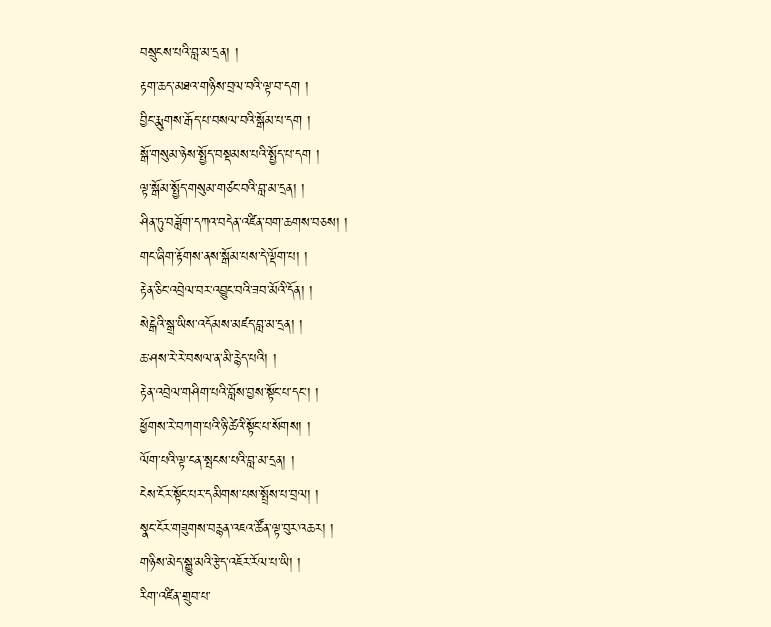བསྲུངས་པའི་བླ་མ་དྲན། །
རྟག་ཆད་མཐའ་གཉིས་བྲལ་བའི་ལྟ་བ་དག །
བྱིང་རྨུགས་རྒོད་པ་བསལ་བའི་སྒོམ་པ་དག །
སྒོ་གསུམ་ཉེས་སྤྱོད་བསྡམས་པའི་སྤྱོད་པ་དག །
ལྟ་སྒོམ་སྤྱོད་གསུམ་གཙང་བའི་བླ་མ་དྲན། །
ཤིན་ཏུ་བཟློག་དཀའ་བདེན་འཛིན་བག་ཆགས་བཅས། །
གང་ཞིག་རྟོགས་ནས་སྒོམ་པས་དེ་ལྡོག་པ། །
རྟེན་ཅིང་འབྲེལ་བར་འབྱུང་བའི་ཟབ་མོའི་དོན། །
སེངྒེའི་སྒྲ་ཡིས་འདོམས་མཛད་བླ་མ་དྲན། །
ཆ་ཤས་རེ་རེ་བསལ་ན་མི་རྙེད་པའི། །
རྟེན་འབྲེལ་གཤིག་པའི་བློས་བྱས་སྟོང་པ་དང་། །
ཕྱོགས་རེ་བཀག་པའི་ཉི་ཚེའི་སྟོང་པ་སོགས། །
ལོག་པའི་ལྟ་ངན་སྤངས་པའི་བླ་མ་དྲན། །
ངེས་ངོར་སྟོང་པར་དམིགས་པས་སྤྲོས་པ་བྲལ། །
སྣང་ངོར་གཟུགས་བརྙན་འཇའ་ཚོན་ལྟ་བུར་འཆར། །
གཉིས་མེད་སྒྱུ་མའི་རྩེད་འཇོར་རོལ་པ་ཡི། །
རིག་འཛིན་གྲུབ་པ་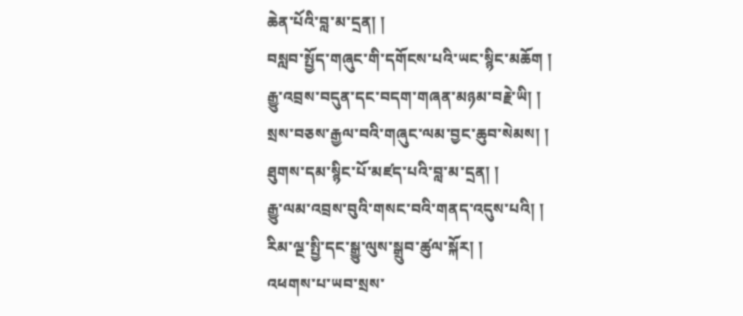ཆེན་པོའི་བླ་མ་དྲན། །
བསླབ་སྤྱོད་གཞུང་གི་དགོངས་པའི་ཡང་སྙིང་མཆོག །
རྒྱུ་འབྲས་བདུན་དང་བདག་གཞན་མཉམ་བརྗེ་ཡི། །
སྲས་བཅས་རྒྱལ་བའི་གཞུང་ལམ་བྱང་ཆུབ་སེམས། །
ཐུགས་དམ་སྙིང་པོ་མཛད་པའི་བླ་མ་དྲན། །
རྒྱུ་ལམ་འབྲས་བུའི་གསང་བའི་གནད་འདུས་པའི། །
རིམ་ལྔ་སྤྱི་དང་སྒྱུ་ལུས་སྒྲུབ་ཚུལ་སྐོར། །
འཕགས་པ་ཡབ་སྲས་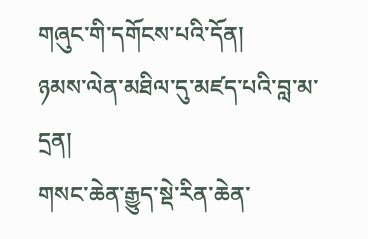གཞུང་གི་དགོངས་པའི་དོན།
ཉམས་ལེན་མཐིལ་དུ་མཛད་པའི་བླ་མ་དྲན།
གསང་ཆེན་རྒྱུད་སྡེ་རིན་ཆེན་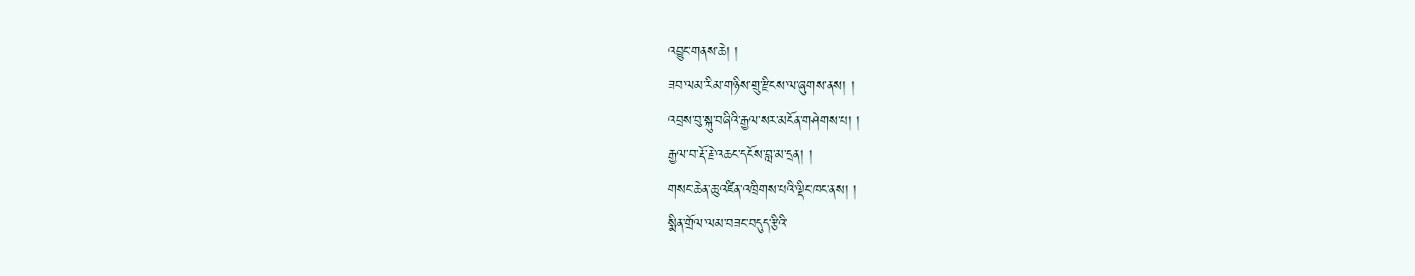འབྱུང་གནས་ཆེ། །
ཟབ་ལམ་རིམ་གཉིས་གྲུ་རྫིངས་ལ་ཞུགས་ནས། །
འབྲས་བུ་སྐུ་བཞིའི་རྒྱལ་སར་མངོན་གཤེགས་པ། །
རྒྱལ་བ་རྡོ་རྗེ་འཆང་དངོས་བླ་མ་དྲན། །
གསང་ཆེན་ཆུ་འཛིན་འཁྲིགས་པའི་ལྡིང་ཁང་ནས། །
སྨིན་གྲོལ་ལམ་བཟང་བདུད་རྩིའི་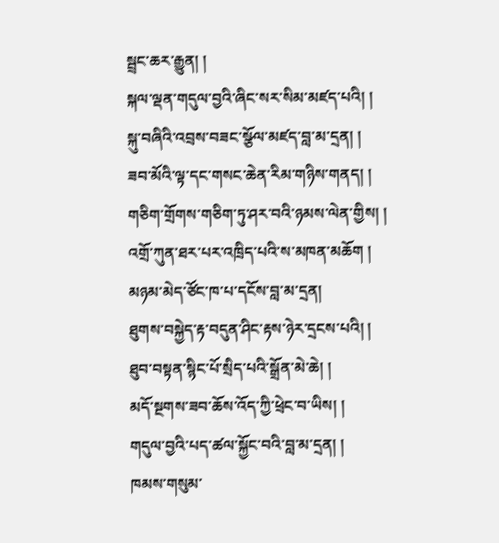སྦྲང་ཆར་རྒྱུན། །
སྐལ་ལྡན་གདུལ་བྱའི་ཞིང་སར་སིམ་མཛད་པའི། །
སྐུ་བཞིའི་འབྲས་བཟང་སྩོལ་མཛད་བླ་མ་དྲན། །
ཟབ་མོའི་ལྟ་དང་གསང་ཆེན་རིམ་གཉིས་གནད། །
གཅིག་གྲོགས་གཅིག་ཏུ་ཤར་བའི་ཉམས་ལེན་གྱིས། །
འགྲོ་ཀུན་ཐར་པར་འཁྲིད་པའི་ས་མཁན་མཆོག །
མཉམ་མེད་ཙོང་ཁ་པ་དངོས་བླ་མ་དྲན།
ཐུགས་བསྐྱེད་རྟ་བདུན་ཤིང་རྟས་ཉེར་དྲངས་པའི། །
ཐུབ་བསྟན་སྙིང་པོ་སྲིད་པའི་སྒྲོན་མེ་ཆེ། །
མདོ་སྔགས་ཟབ་ཆོས་འོད་ཀྱི་ཕྲེང་བ་ཡིས། །
གདུལ་བྱའི་པད་ཚལ་སྐྱོང་བའི་བླ་མ་དྲན། །
ཁམས་གསུམ་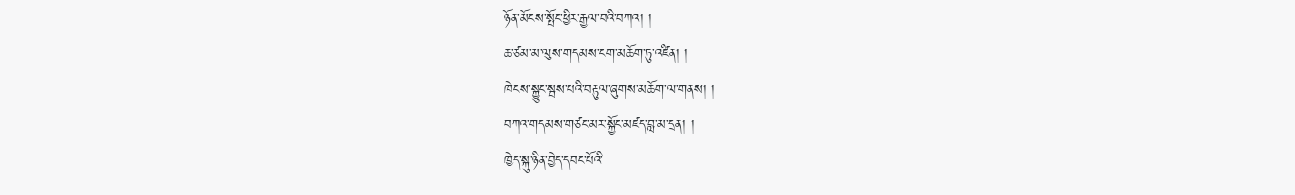ཉོན་མོངས་སྤོང་ཕྱིར་རྒྱལ་བའི་བཀའ། །
ཆ་ཙམ་མ་ལུས་གདམས་ངག་མཆོག་ཏུ་འཛིན། །
ཁེངས་སྐྱུང་སྦས་པའི་བརྟུལ་ཞུགས་མཆོག་ལ་གནས། །
བཀའ་གདམས་གཙང་མར་སྐྱོང་མཛད་བླ་མ་དྲན། །
ཁྱེད་སྐུ་ཉིན་བྱེད་དབང་པོའི་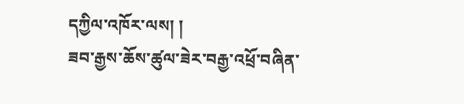དཀྱིལ་འཁོར་ལས། །
ཟབ་རྒྱས་ཆོས་ཚུལ་ཟེར་བརྒྱ་འཕྲོ་བཞིན་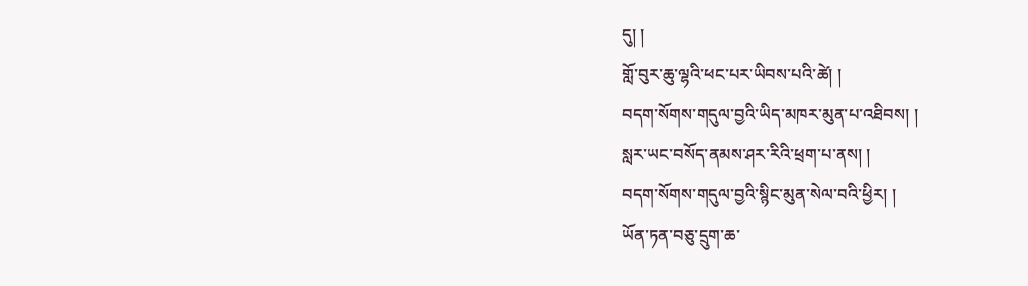དུ། །
གློ་བུར་ཆུ་ལྷའི་ཕང་པར་ཡིབས་པའི་ཚེ། །
བདག་སོགས་གདུལ་བྱའི་ཡིད་མཁར་མུན་པ་འཐིབས། །
སླར་ཡང་བསོད་ནམས་ཤར་རིའི་ཕྲག་པ་ནས། །
བདག་སོགས་གདུལ་བྱའི་སྙིང་མུན་སེལ་བའི་ཕྱིར། །
ཡོན་ཏན་བཅུ་དྲུག་ཆ་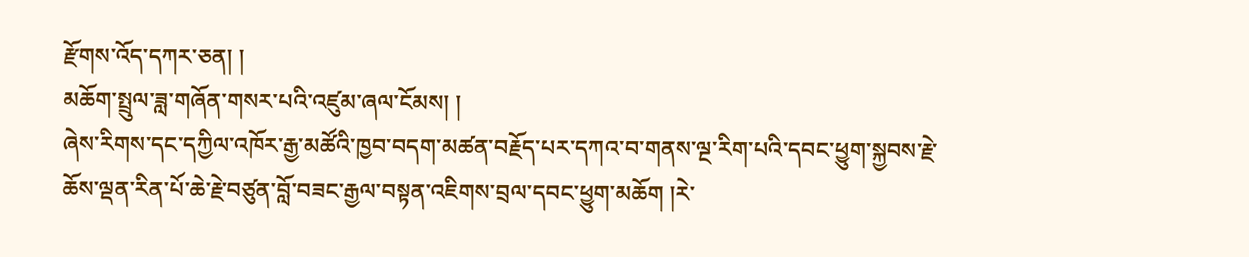རྫོགས་འོད་དཀར་ཅན། །
མཆོག་སྤྲུལ་ཟླ་གཞོན་གསར་པའི་འཛུམ་ཞལ་ངོམས། །
ཞེས་རིགས་དང་དཀྱིལ་འཁོར་རྒྱ་མཚོའི་ཁྱབ་བདག་མཚན་བརྗོད་པར་དཀའ་བ་གནས་ལྔ་རིག་པའི་དབང་ཕྱུག་སྐྱབས་རྗེ་ཆོས་ལྡན་རིན་པོ་ཆེ་རྗེ་བཙུན་བློ་བཟང་རྒྱལ་བསྟན་འཇིགས་བྲལ་དབང་ཕྱུག་མཆོག །རེ་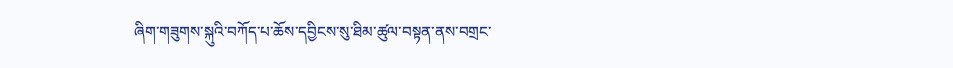ཞིག་གཟུགས་སྐུའི་བཀོད་པ་ཆོས་དབྱིངས་སུ་ཐིམ་ཚུལ་བསྟན་ནས་བགྲང་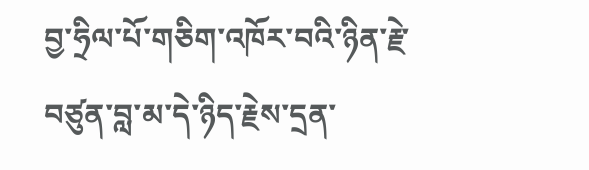བྱ་ཧྲིལ་པོ་གཅིག་འཁོར་བའི་ཉིན་རྗེ་བཙུན་བླ་མ་དེ་ཉིད་རྗེས་དྲན་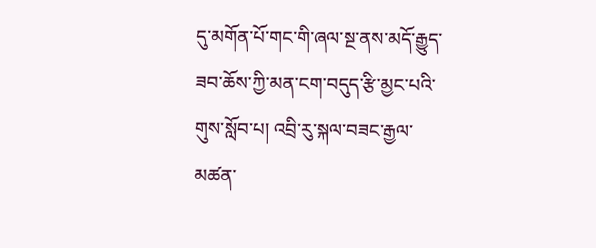དུ་མགོན་པོ་གང་གི་ཞལ་སྔ་ནས་མདོ་རྒྱུད་ཟབ་ཆོས་ཀྱི་མན་ངག་བདུད་རྩི་མྱང་པའི་གུས་སློབ་པ། འབྲི་རུ་སྐལ་བཟང་རྒྱལ་མཚན་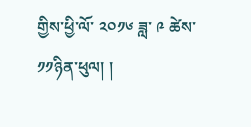གྱིས་ཕྱི་ལོ་ ༢༠༡༦ ཟླ་ ༩ ཚེས་ ༡༡ཉིན་ཕུལ། །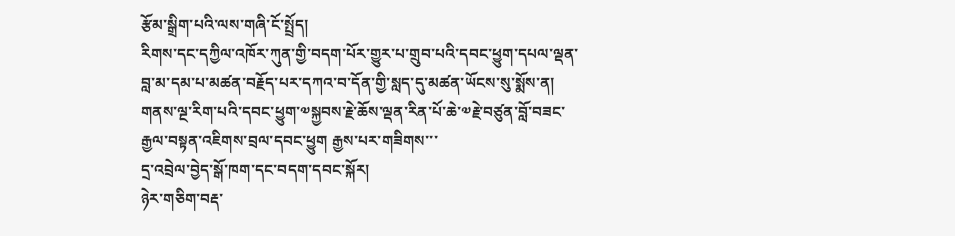རྩོམ་སྒྲིག་པའི་ལས་གཞི་ངོ་སྤྲོད།
རིགས་དང་དཀྱིལ་འཁོར་ཀུན་གྱི་བདག་པོར་གྱུར་པ་གྲུབ་པའི་དབང་ཕྱུག་དཔལ་ལྡན་བླ་མ་དམ་པ་མཚན་བརྗོད་པར་དཀའ་བ་དོན་གྱི་སླད་དུ་མཚན་ཡོངས་སུ་སྨོས་ན། གནས་ལྔ་རིག་པའི་དབང་ཕྱུག་༧སྐྱབས་རྗེ་ཆོས་ལྡན་རིན་པོ་ཆེ་༧རྗེ་བཙུན་བློ་བཟང་རྒྱལ་བསྟན་འཇིགས་བྲལ་དབང་ཕྱུག རྒྱས་པར་གཟིགས་་་
དྲ་འབྲེལ་བྱེད་སྒོ་ཁག་དང་བདག་དབང་སྐོར།
ཉེར་གཅིག་བརྡ་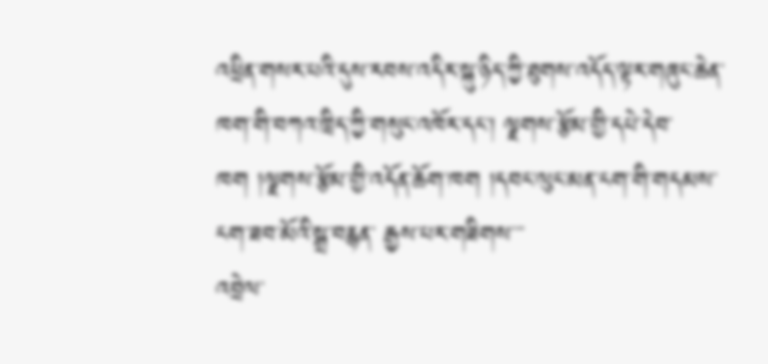འཕྲིན་གསར་པའི་དུས་རབས་འདིར་སྐུ་ཉིད་ཀྱི་ཐུགས་འདོད་ལྟར་གཞུང་ཆེན་ཁག་གི་བཀའ་ཁྲིད་ཀྱི་གསུང་འཁོར་དང་། ལྗགས་རྩོམ་གྱི་དཔེ་དེབ་ཁག །ལྗགས་རྩོམ་གྱི་འདོན་ཆོག་ཁག །དབང་ལུང་མན་ངག་གི་གདམས་ངག་ཟབ་མོའི་སྒྲ་བརྙན་ རྒྱས་པར་གཟིགས་་་
འབྲེལ་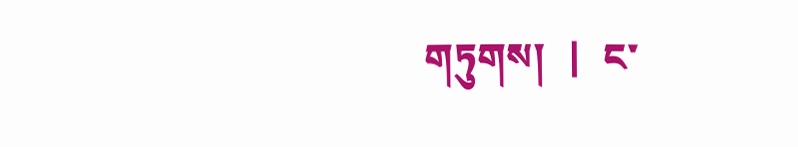གཏུགས།  |  ང་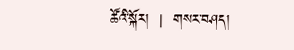ཚོའི་སྐོར།  |  གསར་བཤད།